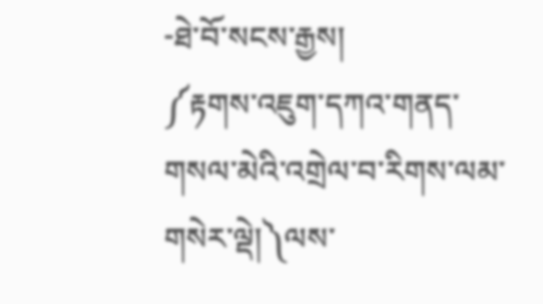-ཐེ་བོ་སངས་རྒྱས།
༼རྟགས་འཇུག་དཀའ་གནད་གསལ་མེའི་འགྲེལ་བ་རིགས་ལམ་གསེར་ལྡེ།༽ལས་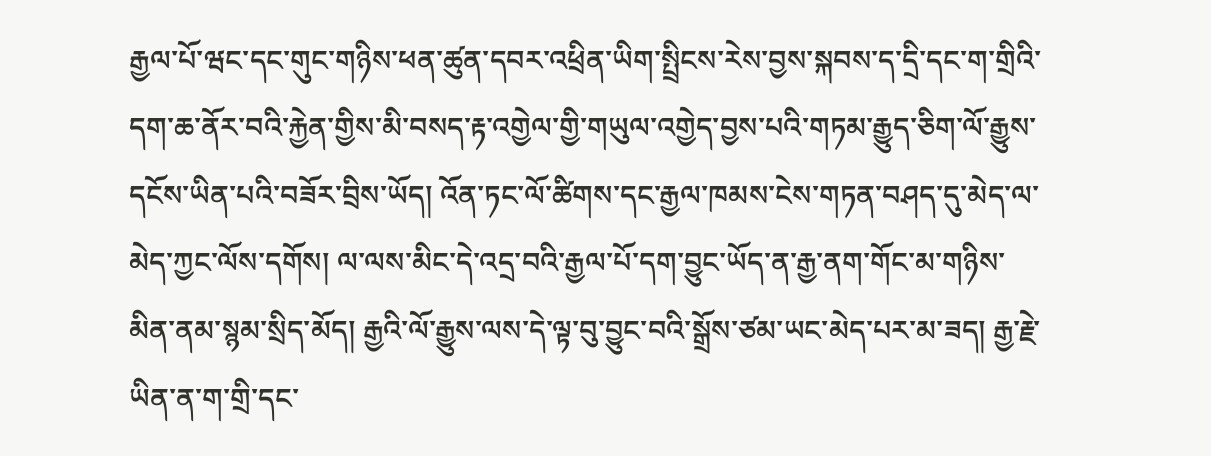རྒྱལ་པོ་ཝང་དང་གུང་གཉིས་ཕན་ཚུན་དབར་འཕྲིན་ཡིག་སྤྲིངས་རེས་བྱས་སྐབས་ད་དྲི་དང་ག་གྲིའི་དག་ཆ་ནོར་བའི་རྐྱེན་གྱིས་མི་བསད་རྟ་འགྱེལ་གྱི་གཡུལ་འགྱེད་བྱས་པའི་གཏམ་རྒྱུད་ཅིག་ལོ་རྒྱུས་དངོས་ཡིན་པའི་བཟོར་བྲིས་ཡོད། འོན་ཏང་ལོ་ཚིགས་དང་རྒྱལ་ཁམས་ངེས་གཏན་བཤད་དུ་མེད་ལ་མེད་ཀྱང་ལོས་དགོས། ལ་ལས་མིང་དེ་འདྲ་བའི་རྒྱལ་པོ་དག་བྱུང་ཡོད་ན་རྒྱ་ནག་གོང་མ་གཉིས་མིན་ནམ་སྙམ་སྲིད་མོད། རྒྱའི་ལོ་རྒྱུས་ལས་དེ་ལྟ་བུ་བྱུང་བའི་སྒྲོས་ཙམ་ཡང་མེད་པར་མ་ཟད། རྒྱ་རྗེ་ཡིན་ན་ག་གྲི་དང་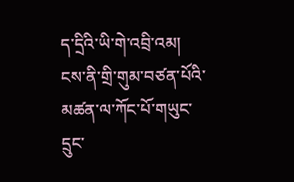ད་དྲིའི་ཡི་གེ་འབྲི་འམ།
ངས་ནི་གྲི་གུམ་བཙན་པོའི་མཚན་ལ་ཀོང་པོ་གཡུང་དྲུང་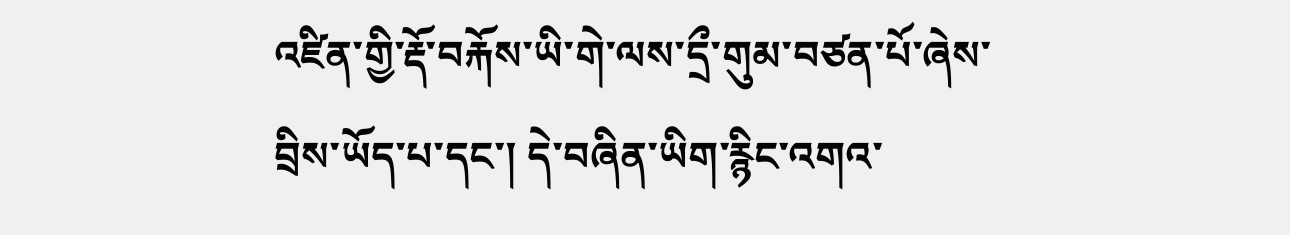འཛིན་གྱི་རྡོ་བརྐོས་ཡི་གེ་ལས་དྲྀ་གུམ་བཙན་པོ་ཞེས་བྲིས་ཡོད་པ་དང་། དེ་བཞིན་ཡིག་རྙིང་འགའ་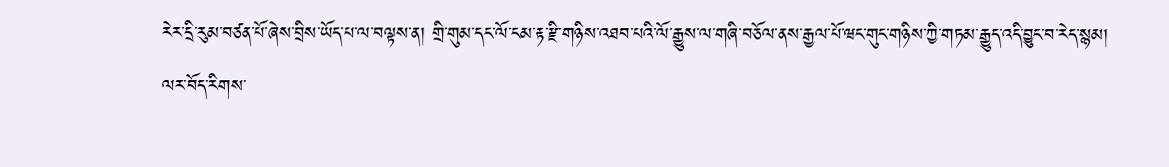རེར་དྲི་རུམ་བཙན་པོ་ཞེས་བྲིས་ཡོད་པ་ལ་བལྟས་ན། གྲི་གུམ་དང་ལོ་ངམ་རྟ་རྫི་གཉིས་འཐབ་པའི་ལོ་རྒྱུས་ལ་གཞི་བཅོལ་ནས་རྒྱལ་པོ་ཝང་གུང་གཉིས་ཀྱི་གཏམ་རྒྱུད་འདི་བྱུང་བ་རེད་སྙམ།
ལར་བོད་རིགས་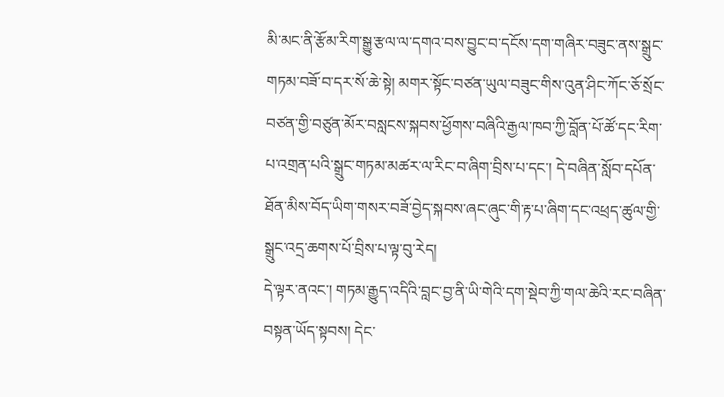མི་མང་ནི་རྩོམ་རིག་སྒྱུ་རྩལ་ལ་དགའ་བས་བྱུང་བ་དངོས་དག་གཞིར་བཟུང་ནས་སྒྲུང་གཏམ་བཟོ་བ་དར་སོ་ཆེ་སྟེ། མགར་སྟོང་བཙན་ཡུལ་བཟུང་གིས་འུན་ཤིང་ཀོང་ཅོ་སྲོང་བཙན་གྱི་བཙུན་མོར་བསླངས་སྐབས་ཕྱོགས་བཞིའི་རྒྱལ་ཁབ་ཀྱི་བློན་པོ་ཚོ་དང་རིག་པ་འགྲན་པའི་སྒྲུང་གཏམ་མཚར་ལ་རིང་བ་ཞིག་བྲིས་པ་དང་། དེ་བཞིན་སློབ་དཔོན་ཐོན་མིས་བོད་ཡིག་གསར་བཟོ་བྱེད་སྐབས་ཞང་ཞུང་གི་རྟ་པ་ཞིག་དང་འཕྲད་ཚུལ་གྱི་སྒྲུང་འདྲ་ཆགས་པོ་བྲིས་པ་ལྟ་བུ་རེད།
དེ་ལྟར་ནའང་། གཏམ་རྒྱུད་འདིའི་བླང་བྱ་ནི་ཡི་གེའི་དག་སྡེབ་ཀྱི་གལ་ཆེའི་རང་བཞིན་བསྟན་ཡོད་སྟབས། དེང་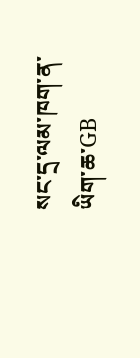སང་དྲ་ལམ་ཁག་ན་ཡིག་ཆ་GB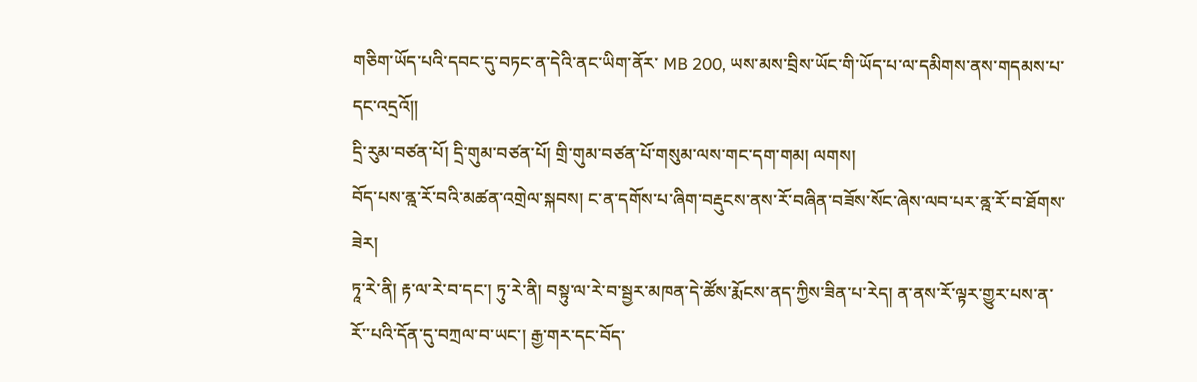གཅིག་ཡོད་པའི་དབང་དུ་བཏང་ན་དེའི་ནང་ཡིག་ནོར་ MB 200, ཡས་མས་བྲིས་ཡོང་གི་ཡོད་པ་ལ་དམིགས་ནས་གདམས་པ་དང་འདྲའོ།།
དྲི་རུམ་བཙན་པོ། དྲི་གུམ་བཙན་པོ། གྲི་གུམ་བཙན་པོ་གསུམ་ལས་གང་དག་གམ། ལགས།
བོད་པས་ནྰ་རོ་བའི་མཚན་འགྲེལ་སྐབས། ང་ན་དགོས་པ་ཞིག་བརྡུངས་ནས་རོ་བཞིན་བཟོས་སོང་ཞེས་ལབ་པར་ནྰ་རོ་བ་ཐོགས་ཟེར།
ཏཱ་རེ་ནི། རྟ་ལ་རེ་བ་དང་། ཏུ་རེ་ནི། བསྟུ་ལ་རེ་བ་སྦྱར་མཁན་དེ་ཚོས་རྨོངས་ནད་ཀྱིས་ཟིན་པ་རེད། ན་ནས་རོ་ལྟར་གྱུར་པས་ན་རོ་་པའི་དོན་དུ་བཀྲལ་བ་ཡང་། རྒྱ་གར་དང་བོད་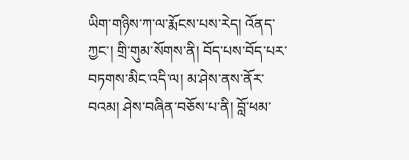ཡིག་གཉིས་ཀ་ལ་རྨོངས་པས་རེད། འོནད་ཀྱང་། གྲི་གུམ་སོགས་ནི། བོད་པས་བོད་པར་བཏགས་མིང་འདི་ལ། མ་ཤེས་ནས་ནོར་བའམ། ཤེས་བཞིན་བཅོས་པ་ནི། བློ་ཕམ་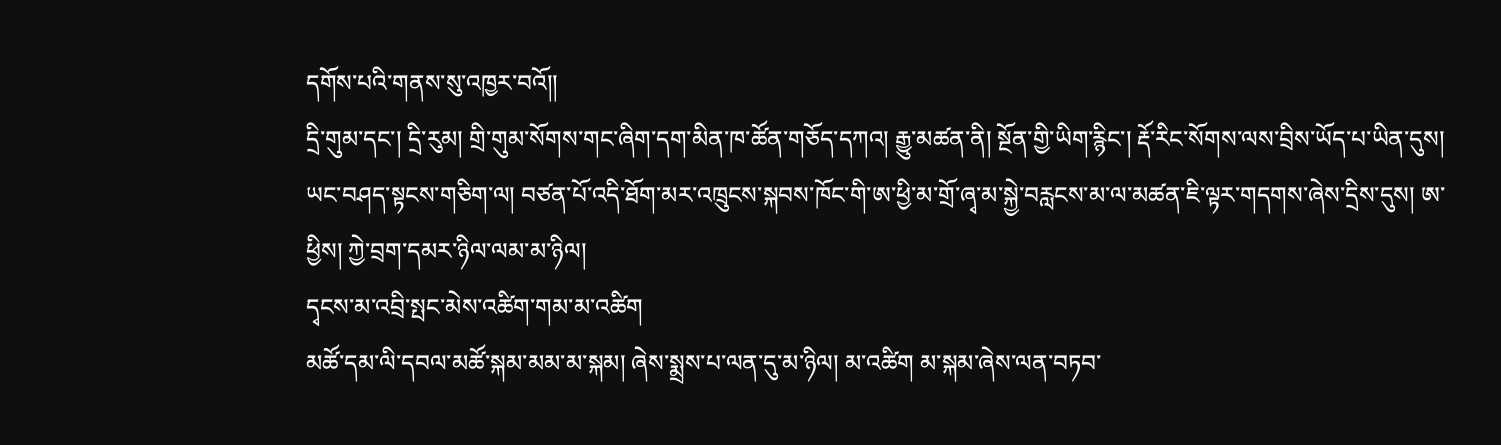དགོས་པའི་གནས་སུ་འཁྱར་བའོ།།
དྲི་གུམ་དང་། དྲི་རུམ། གྲི་གུམ་སོགས་གང་ཞིག་དག་མིན་ཁ་ཚོན་གཅོད་དཀའ། རྒྱུ་མཚན་ནི། སྔོན་གྱི་ཡིག་རྙིང་། རྡོ་རིང་སོགས་ལས་བྲིས་ཡོད་པ་ཡིན་དུས། ཡང་བཤད་སྟངས་གཅིག་ལ། བཙན་པོ་འདི་ཐོག་མར་འཁྲུངས་སྐབས་ཁོང་གི་ཨ་ཕྱི་མ་གྲོ་ཞྭ་མ་སྐྱེ་བརླངས་མ་ལ་མཚན་ཇི་ལྟར་གདགས་ཞེས་དྲིས་དུས། ཨ་ཕྱིས། ཀྱེ་བྲག་དམར་ཉིལ་ལམ་མ་ཉིལ།
དྭངས་མ་འབྲི་སྤང་མེས་འཚིག་གམ་མ་འཚིག
མཚོ་དམ་ལི་དབལ་མཚོ་སྐམ་མམ་མ་སྐམ། ཞེས་སྨྲས་པ་ལན་དུ་མ་ཉིལ། མ་འཚིག མ་སྐམ་ཞེས་ལན་བཏབ་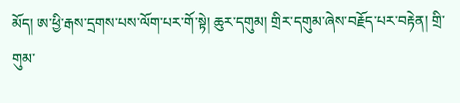མོད། ཨ་ཕྱི་རྒས་དྲགས་པས་ལོག་པར་གོ་སྟེ། ཆུར་དགུམ། གྲིར་དགུམ་ཞེས་བརྗོད་པར་བརྟེན། གྲི་གུམ་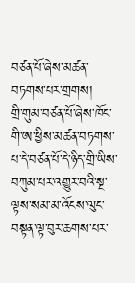བཙན་པོ་ཞེས་མཚན་བཏགས་པར་གྲགས།
གྲི་གུམ་བཙན་པོ་ཞེས་ཁོང་གི་ཨ་ཕྱིས་མཚན་བཏགས་པ་དེ་བཙན་པོ་དེ་ཉིད་གྲི་ཡིས་བཀུམ་པར་འགྱུར་བའི་སྔ་ལྟས་སམ་མ་འོངས་ལུང་བསྟན་ལྟ་བུར་ཆགས་པར་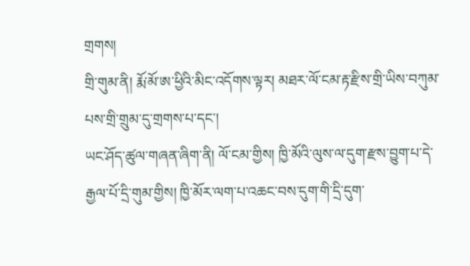གྲགས།
གྲི་གུམ་ནི། རྨོ་མོ་ཨ་ཕྱིའི་མིང་འདོགས་ལྟར། མཐར་ལོ་ངམ་རྟ་རྫིས་གྲི་ཡིས་བཀུམ་པས་གྲི་གྲུམ་དུ་གྲགས་པ་དང་།
ཡང་ཤོད་ཚུལ་གཞན་ཞིག་ནི། ལོ་ངམ་གྱིས། ཁྱི་མོའི་ལུས་ལ་དུག་རྫས་བྱུག་པ་དེ་རྒྱལ་པོ་དྲི་གུམ་གྱིས། ཁྱི་མོར་ལག་པ་འཆང་བས་དུག་གི་དྲི་དུག་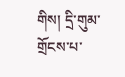གིས། དྲི་གུམ་གྲོངས་པ་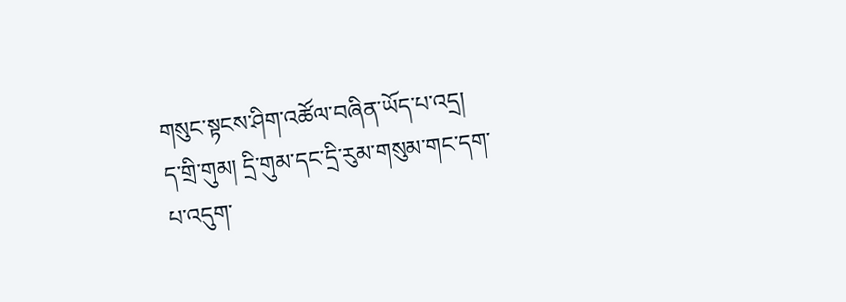གསུང་སྟངས་ཤིག་འཚོལ་བཞིན་ཡོད་པ་འདྲ།
ད་གྲི་གུམ། དྲི་གུམ་དང་དྲི་རུམ་གསུམ་གང་དག་པ་འདུག་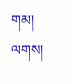གམ། ལགས།